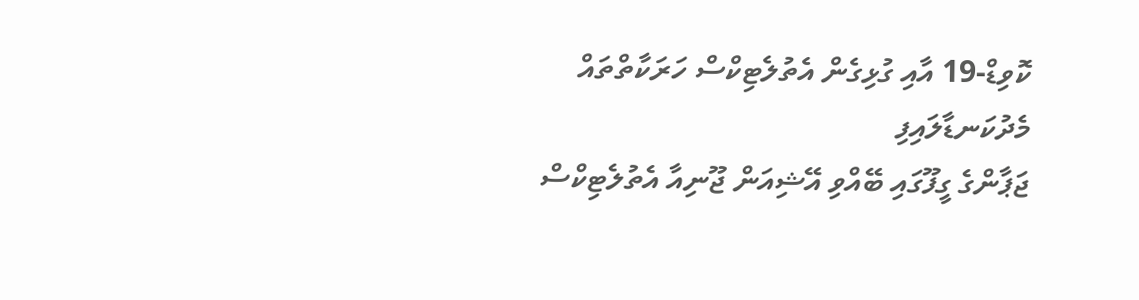ކޮވިޑް-19 އާއި ގުޅިގެން އެތުލެޓިކްސް ހަރަކާތްތައް މެދުކަނޑާލައިފި
ޖަޕާންގެ ގީފޫގައި ބޭއްވި އޭޝިއަން ޖޫނިއާ އެތުލެޓިކްސް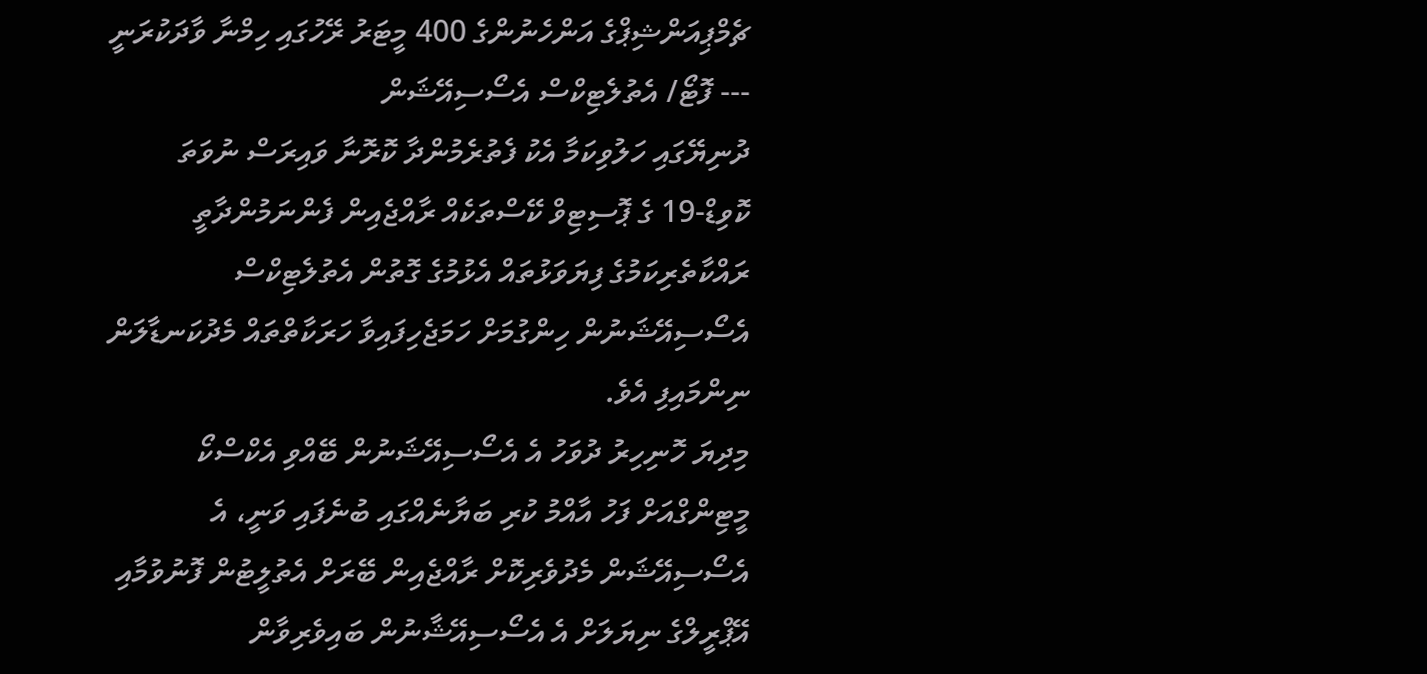ޗެމްޕިއަންޝިޕްގެ އަންހެނުންގެ 400 މީޓަރު ރޭހުގައި ހިމްނާ ވާދަކުރަނީ --- ފޮޓޯ/ އެތުލެޓިކްސް އެސޯސިއޭޝަން
ދުނިޔޭގައި ހަލުވިކަމާ އެކު ފެތުރެމުންދާ ކޮރޮނާ ވައިރަސް ނުވަތަ ކޮވިޑް-19 ގެ ޕޮސިޓިވް ކޭސްތަކެއް ރާއްޖެއިން ފެންނަމުންދާތީ ރައްކާތެރިކަމުގެ ފިޔަވަޅުތައް އެޅުމުގެ ގޮތުން އެތުލެޓިކްސް އެސޯސިއޭޝަނުން ހިންގުމަށް ހަމަޖެހިފައިވާ ހަރަކާތްތައް މެދުކަނޑާލަން ނިންމައިފި އެވެ.
މިދިޔަ ހޮނިހިރު ދުވަހު އެ އެސޯސިއޭޝަނުން ބޭއްވި އެކްސްކޯ މީޓިންގްއަށް ފަހު އާއްމު ކުރި ބަޔާނެއްގައި ބުނެފައި ވަނީ، އެ އެސޯސިއޭޝަން މެދުވެރިކޮށް ރާއްޖެއިން ބޭރަށް އެތުލީޓުން ފޮނުވުމާއި އޭޕްރީލްގެ ނިޔަލަށް އެ އެސޯސިއޭޝާނުން ބައިވެރިވާން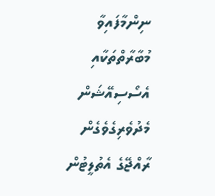ނިންމާފައިވާ މުބާރާތްތަކާއި އެސޯސިއޭޝަން މެދުވެރިގެވެގެން ރާއްޖޭގެ އެތުލީޓުން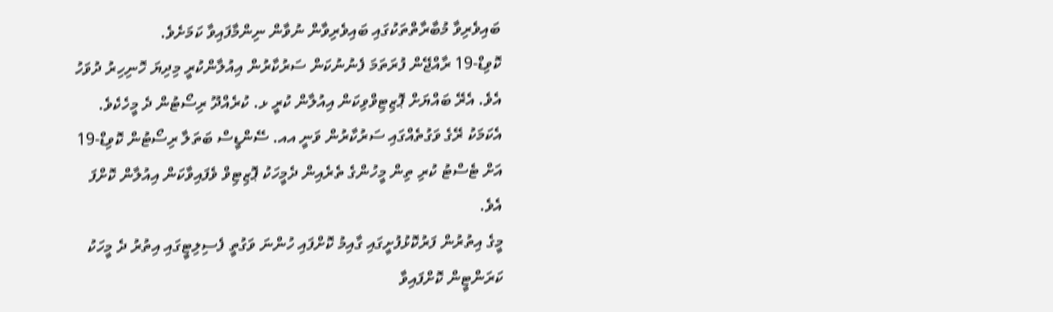ބައިވެރިވާ މުބާރާތްތަކުގައި ބައިވެރިވާން ނުވާން ނިންމާފައިވާ ކަމަށެވެ.
ކޮވިޑް-19 ރާއްޖޭން ފުރަތަމަ ފެނުނުކަން ސަރުކާރުން އިއުލާންކުރީ މިދިޔަ ހޮނިހިރު ދުވަހު އެވެ. އެރޭ ބައްޔަށް ޕޮޒިޓިވްވިކަން އިއުލާން ކުރީ ޅ. ކުރެއްދޫ ރިސޯޓުން ދެ މީހެކެވެ. އެކަމަކު ރޭގެ ވަގުތެއްގައި ސަރުކާރުން ވަނީ އއ. ސޭންޑީސް ބަތަލާ ރިސޯޓުން ކޮވިޑް-19 އަށް ޓެސްޓު ކުރި ތިން މީހުންގެ ތެރެއިން ދެމީހަކު ޕޮޒިޓިވް ވެފައިވާކަން އިއުލާން ކޮށްފަ އެވެ.
މީގެ އިތުރުން ފަރުކޮޅުފުށީގައި ގާއިމު ކޮށްފައި ހުންނަ ވަގުތީ ފެސިލިޓީގައި އިތުރު ދެ މީހަކު ކަރަންޓީން ކޮށްފައިވާ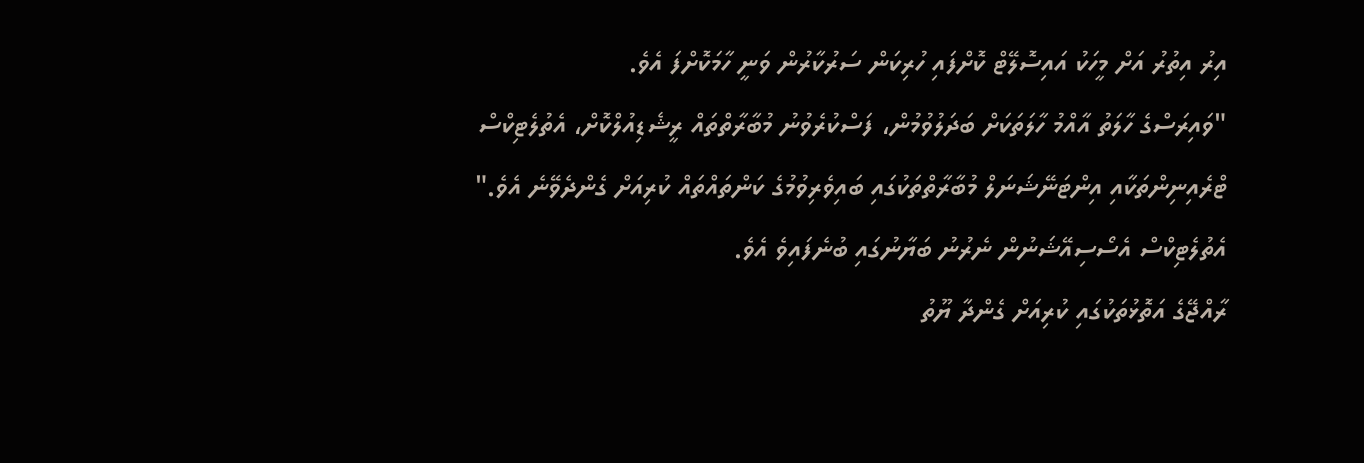އިރު އިތުރު އަށް މީހަކު އައިސޮލޭޓް ކޮށްފައި ހުރިކަން ސަރުކާރުން ވަނީ ހާމަކޮށްފަ އެވެ.
"ވައިރަސްގެ ހާލަތު އާއްމު ހާލަތަކަށް ބަދަލުވުމުން، ފަސްކުރެވުނު މުބާރާތްތައް ރީޝެޑިއުލްކޮށް، އެތުލެޓިކްސް ޓްރެއިނިންތަކާއި އިންޓަނޭޝަނަލް މުބާރާތްތަކުގައި ބައިވެރިވުމުގެ ކަންތައްތައް ކުރިއަށް ގެންދެވޭނެ އެވެ." އެތުލެޓިކްސް އެސޯސިއޭޝަނުން ނެރުނު ބަޔާނުގައި ބުނެފައިވެ އެވެ.
ރާއްޖޭގެ އަތޮޅުތަކުގައި ކުރިއަށް ގެންދާ ޔޫތު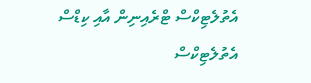އެތުލެޓިކްސް ޓްރެއިނިން އާއި ކިޑްސް އެތުލެޓިކްސް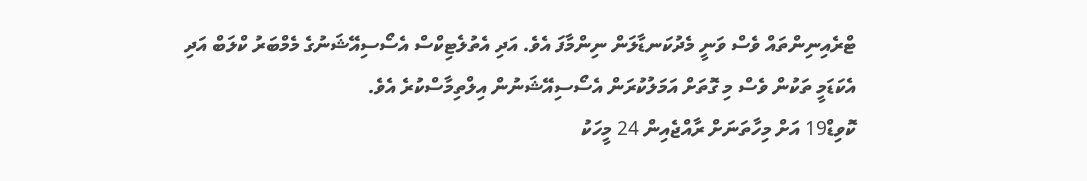ޓްރެއިނިންތައް ވެސް ވަނީ މެދުކަނޑާލަން ނިންމާފަ އެވެ. އަދި އެތުލެޓިކްސް އެސޯސިއޭޝަނުގެ މެމްބަރު ކްލަބް އަދި އެކަޑަމީ ތަކުން ވެސް މި ގޮތަށް އަމަލުކުރަން އެސޯސިއޭޝަނުން އިލްތިމާސްކުރެ އެވެ.
ކޮވިޑް19 އަށް މިހާތަނަށް ރާއްޖެއިން 24 މީހަކު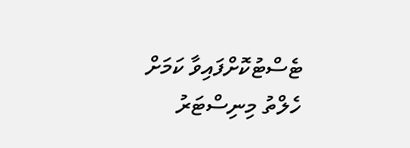ޓެސްޓުކޮށްފައިވާ ކަމަށް ހެލްތު މިނިސްޓަރު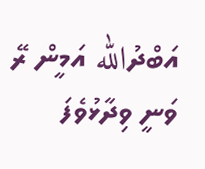އަބްދުالله އަމީން ރޭ ވަނީ ވިދާޅުވެފަ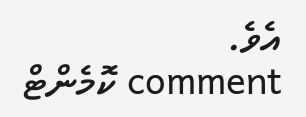އެވެ.
comment ކޮމެންޓް